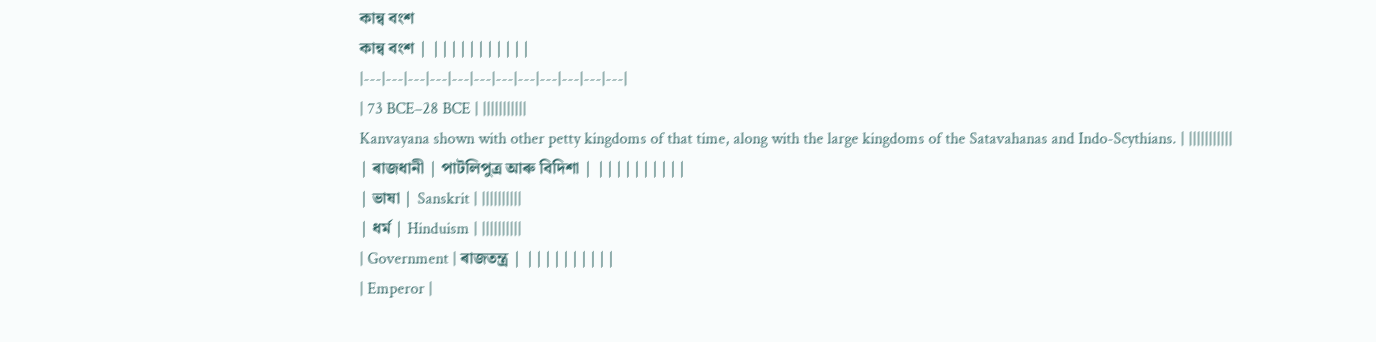কান্ব বংশ
কান্ব বংশ | |||||||||||
|---|---|---|---|---|---|---|---|---|---|---|---|
| 73 BCE–28 BCE | |||||||||||
Kanvayana shown with other petty kingdoms of that time, along with the large kingdoms of the Satavahanas and Indo-Scythians. | |||||||||||
| ৰাজধানী | পাটলিপুত্ৰ আৰু বিদিশা | ||||||||||
| ভাষা | Sanskrit | ||||||||||
| ধৰ্ম | Hinduism | ||||||||||
| Government | ৰাজতন্ত্ৰ | ||||||||||
| Emperor |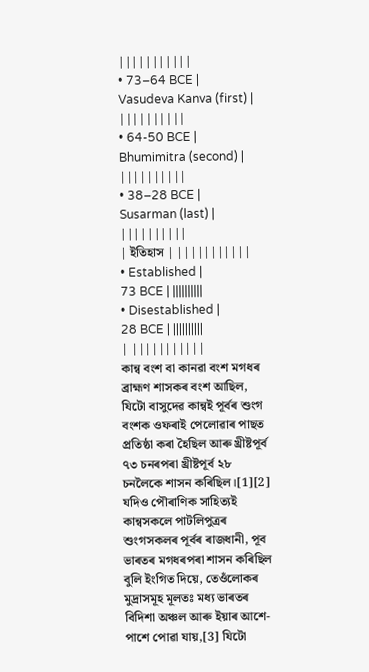|||||||||||
• 73–64 BCE |
Vasudeva Kanva (first) | ||||||||||
• 64-50 BCE |
Bhumimitra (second) | ||||||||||
• 38–28 BCE |
Susarman (last) | ||||||||||
| ইতিহাস | |||||||||||
• Established |
73 BCE | ||||||||||
• Disestablished |
28 BCE | ||||||||||
| |||||||||||
কান্ব বংশ বা কানৱা বংশ মগধৰ ব্ৰাহ্মণ শাসকৰ বংশ আছিল, যিটো বাসুদেৱ কান্বই পূৰ্বৰ শুংগ বংশক ওফৰাই পেলোৱাৰ পাছত প্ৰতিষ্ঠা কৰা হৈছিল আৰু খ্ৰীষ্টপূৰ্ব ৭৩ চনৰপৰা খ্ৰীষ্টপূৰ্ব ২৮ চনলৈকে শাসন কৰিছিল।[1][2]
যদিও পৌৰাণিক সাহিত্যই কান্বসকলে পাটলিপুত্ৰৰ শুংগসকলৰ পূৰ্বৰ ৰাজধানী, পূব ভাৰতৰ মগধৰপৰা শাসন কৰিছিল বুলি ইংগিত দিয়ে, তেওঁলোকৰ মুদ্ৰাসমূহ মূলতঃ মধ্য ভাৰতৰ বিদিশা অঞ্চল আৰু ইয়াৰ আশে-পাশে পোৱা যায়,[3] যিটো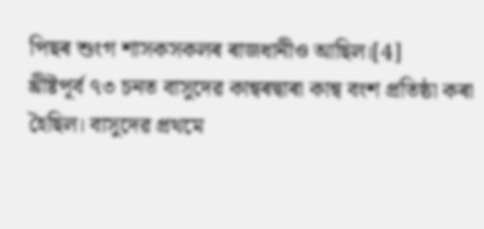পিছৰ শুংগ শাসকসকলৰ ৰাজধানীও আছিল।[4]
খ্ৰীষ্টপূৰ্ব ৭৩ চনত বাসুদেৱ কান্ৱৰদ্বাৰা কান্ৱ বংশ প্ৰতিষ্ঠা কৰা হৈছিল। বাসুদেৱ প্ৰথমে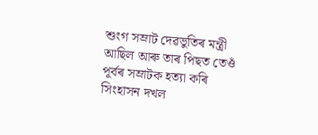শুংগ সম্ৰাট দেৱভুতিৰ মন্ত্ৰী আছিল আৰু তাৰ পিছত তেওঁ পূৰ্বৰ সম্ৰাটক হত্যা কৰি সিংহাসন দখল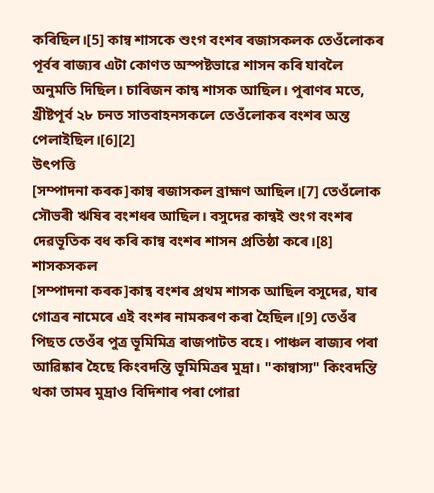কৰিছিল।[5] কান্ব শাসকে শুংগ বংশৰ ৰজাসকলক তেওঁলোকৰ পূৰ্বৰ ৰাজ্যৰ এটা কোণত অস্পষ্টভাৱে শাসন কৰি যাবলৈ অনুমতি দিছিল। চাৰিজন কান্ৱ শাসক আছিল। পুৰাণৰ মতে, খ্ৰীষ্টপূৰ্ব ২৮ চনত সাতবাহনসকলে তেওঁলোকৰ বংশৰ অন্ত পেলাইছিল।[6][2]
উৎপত্তি
[সম্পাদনা কৰক]কান্ব ৰজাসকল ব্ৰাহ্মণ আছিল।[7] তেওঁলোক সৌভৰী ঋষিৰ বংশধৰ আছিল। বসুদেৱ কান্বই শুংগ বংশৰ দেৱভূতিক বধ কৰি কান্ব বংশৰ শাসন প্ৰতিষ্ঠা কৰে।[8]
শাসকসকল
[সম্পাদনা কৰক]কান্ৱ বংশৰ প্ৰথম শাসক আছিল বসুদেৱ, যাৰ গোত্ৰৰ নামেৰে এই বংশৰ নামকৰণ কৰা হৈছিল।[9] তেওঁৰ পিছত তেওঁৰ পুত্ৰ ভূমিমিত্ৰ ৰাজপাটত বহে। পাঞ্চল ৰাজ্যৰ পৰা আৱিষ্কাৰ হৈছে কিংবদন্তি ভূমিমিত্ৰৰ মুদ্ৰা। "কান্বাস্য" কিংবদন্তি থকা তামৰ মুদ্ৰাও বিদিশাৰ পৰা পোৱা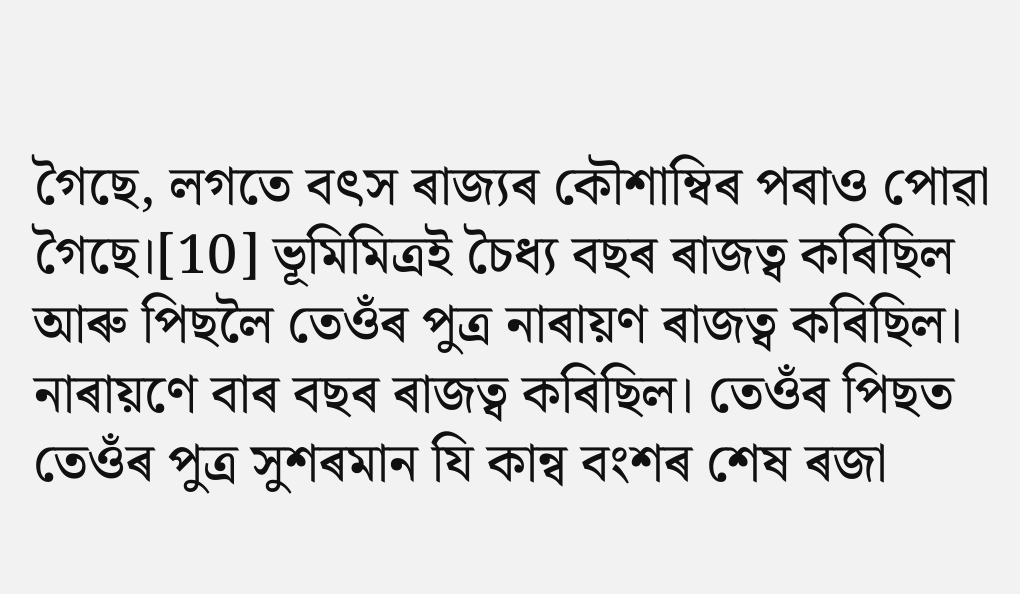গৈছে, লগতে বৎস ৰাজ্যৰ কৌশাম্বিৰ পৰাও পোৱা গৈছে।[10] ভূমিমিত্ৰই চৈধ্য বছৰ ৰাজত্ব কৰিছিল আৰু পিছলৈ তেওঁৰ পুত্ৰ নাৰায়ণ ৰাজত্ব কৰিছিল। নাৰায়ণে বাৰ বছৰ ৰাজত্ব কৰিছিল। তেওঁৰ পিছত তেওঁৰ পুত্ৰ সুশৰমান যি কান্ব বংশৰ শেষ ৰজা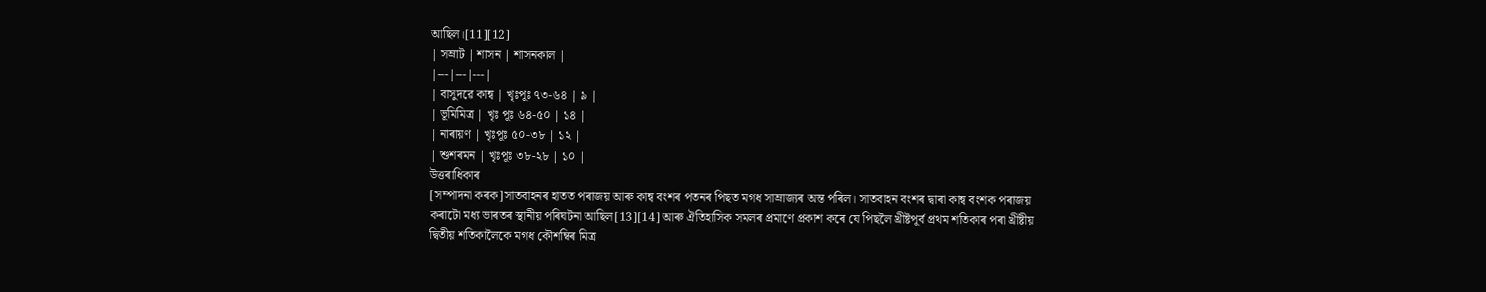আছিল।[11][12]
| সম্ৰাট | শাসন | শাসনকাল |
|---|---|---|
| বাসুদৱে কান্ব | খৃঃপূঃ ৭৩-৬৪ | ৯ |
| ভূমিমিত্ৰ | খৃঃ পূঃ ৬৪-৫০ | ১৪ |
| নাৰায়ণ | খৃঃপূঃ ৫০-৩৮ | ১২ |
| শুশৰমন | খৃঃপূঃ ৩৮-২৮ | ১০ |
উত্তৰাধিকাৰ
[সম্পাদনা কৰক]সাতবাহনৰ হাতত পৰাজয় আৰু কান্ব বংশৰ পতনৰ পিছত মগধ সাম্ৰাজ্যৰ অন্ত পৰিল। সাতবাহন বংশৰ দ্বাৰা কান্ব বংশক পৰাজয় কৰাটো মধ্য ভাৰতৰ স্থানীয় পৰিঘটনা আছিল[13][14] আৰু ঐতিহাসিক সমলৰ প্ৰমাণে প্ৰকাশ কৰে যে পিছলৈ খ্ৰীষ্টপূৰ্ব প্ৰথম শতিকাৰ পৰা খ্ৰীষ্টীয় দ্বিতীয় শতিকালৈকে মগধ কৌশম্বিৰ মিত্ৰ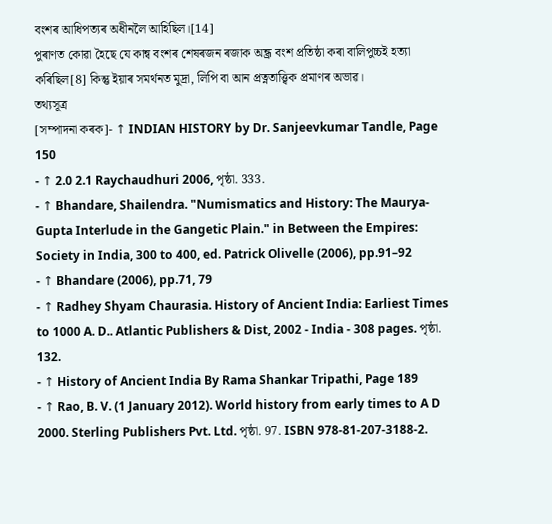বংশৰ আধিপত্যৰ অধীনলৈ আহিছিল।[14]
পুৰাণত কোৱা হৈছে যে কান্ব বংশৰ শেষৰজন ৰজাক অন্ধ্ৰ বংশ প্ৰতিষ্ঠা কৰা বালিপুচ্চই হত্যা কৰিছিল[8] কিন্তু ইয়াৰ সমৰ্থনত মুদ্ৰা, লিপি বা আন প্ৰত্নতাত্ত্বিক প্ৰমাণৰ অভাৱ।
তথ্যসূত্ৰ
[সম্পাদনা কৰক]- ↑ INDIAN HISTORY by Dr. Sanjeevkumar Tandle, Page 150
- ↑ 2.0 2.1 Raychaudhuri 2006, পৃষ্ঠা. 333.
- ↑ Bhandare, Shailendra. "Numismatics and History: The Maurya-Gupta Interlude in the Gangetic Plain." in Between the Empires: Society in India, 300 to 400, ed. Patrick Olivelle (2006), pp.91–92
- ↑ Bhandare (2006), pp.71, 79
- ↑ Radhey Shyam Chaurasia. History of Ancient India: Earliest Times to 1000 A. D.. Atlantic Publishers & Dist, 2002 - India - 308 pages. পৃষ্ঠা. 132.
- ↑ History of Ancient India By Rama Shankar Tripathi, Page 189
- ↑ Rao, B. V. (1 January 2012). World history from early times to A D 2000. Sterling Publishers Pvt. Ltd. পৃষ্ঠা. 97. ISBN 978-81-207-3188-2.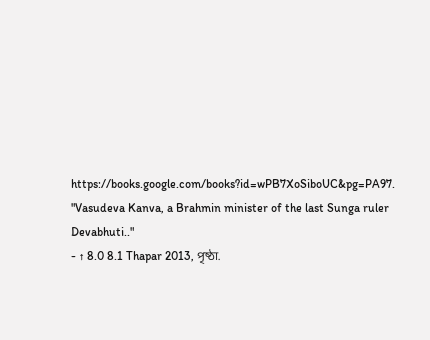https://books.google.com/books?id=wPB7XoSiboUC&pg=PA97. "Vasudeva Kanva, a Brahmin minister of the last Sunga ruler Devabhuti.."
- ↑ 8.0 8.1 Thapar 2013, পৃষ্ঠা.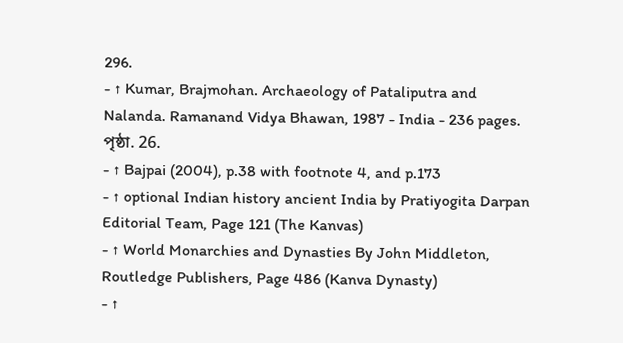296.
- ↑ Kumar, Brajmohan. Archaeology of Pataliputra and Nalanda. Ramanand Vidya Bhawan, 1987 - India - 236 pages. পৃষ্ঠা. 26.
- ↑ Bajpai (2004), p.38 with footnote 4, and p.173
- ↑ optional Indian history ancient India by Pratiyogita Darpan Editorial Team, Page 121 (The Kanvas)
- ↑ World Monarchies and Dynasties By John Middleton, Routledge Publishers, Page 486 (Kanva Dynasty)
- ↑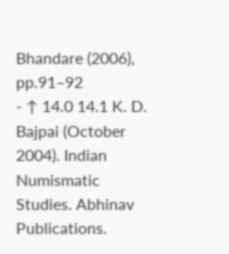Bhandare (2006), pp.91–92
- ↑ 14.0 14.1 K. D. Bajpai (October 2004). Indian Numismatic Studies. Abhinav Publications.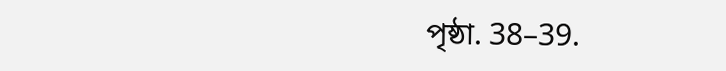পৃষ্ঠা. 38–39.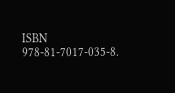ISBN 978-81-7017-035-8.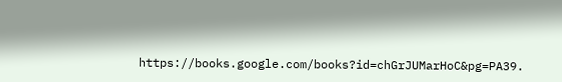https://books.google.com/books?id=chGrJUMarHoC&pg=PA39.